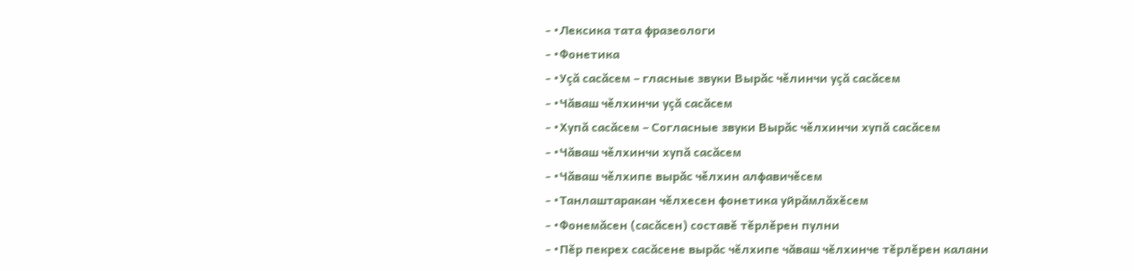- •Лексика тата фразеологи
- •Фонетика
- •Уçă сасăсем – гласные звуки Вырăс чěлинчи уçă сасăсем
- •Чăваш чěлхинчи уçă сасăсем
- •Хупă сасăсем – Согласные звуки Вырăс чěлхинчи хупă сасăсем
- •Чăваш чěлхинчи хупă сасăсем
- •Чăваш чěлхипе вырăс чěлхин алфавичěсем
- •Танлаштаракан чĕлхесен фонетика уйрăмлăхĕсем
- •Фонемăсен (сасăсен) составĕ тĕрлĕрен пулни
- •Пĕр пекрех сасăсене вырăс чĕлхипе чăваш чĕлхинче тĕрлĕрен калани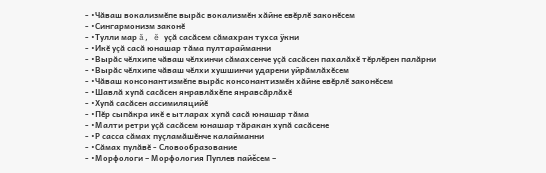- •Чăваш вокализмĕпе вырăс вокализмĕн хăйне евĕрлĕ законĕсем
- •Сингармонизм законĕ
- •Тулли мар ă, ĕ уçă сасăсем сăмахран тухса ÿкни
- •Икĕ уçă сасă юнашар тăма пултарайманни
- •Вырăс чĕлхипе чăваш чĕлхинчи сăмахсенче уçă сасăсен пахалăхĕ тĕрлĕрен палăрни
- •Вырăс чĕлхипе чăваш чĕлхи хушшинчи ударени уйрăмлăхĕсем
- •Чăваш консонантизмĕпе вырăс консонантизмĕн хăйне евĕрлĕ законĕсем
- •Шавлă хупă сасăсен янравлăхĕпе янравсăрлăхĕ
- •Хупă сасăсен ассимиляцийĕ
- •Пĕр сыпăкра икĕ е ытларах хупă сасă юнашар тăма
- •Малти ретри уçă сасăсем юнашар тăракан хупă сасăсене
- •Р сасса сăмах пуçламăшĕнче калайманни
- •Сăмах пулăвĕ - Словообразование
- •Морфологи – Морфология Пуплев пайěсем –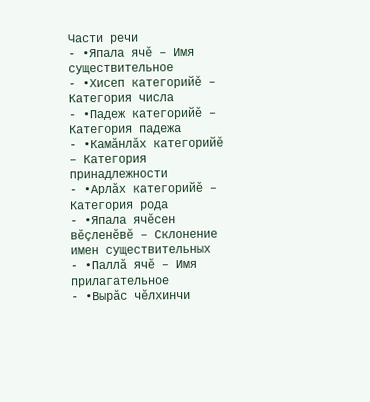Части речи
- •Япала ячě – Имя существительное
- •Хисеп категорийě – Категория числа
- •Падеж категорийě – Категория падежа
- •Камăнлăх категорийě – Категория принадлежности
- •Арлăх категорийě – Категория рода
- •Япала ячĕсен вĕçленĕвĕ – Склонение имен существительных
- •Паллă ячĕ – Имя прилагательное
- •Вырăс чĕлхинчи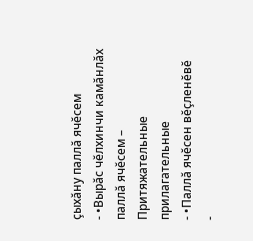çыхăну паллă ячĕсем
- •Вырăс чĕлхинчи камăнлăх паллă ячĕсем – Притяжательные прилагательные
- •Паллă ячĕсен вĕçленĕвĕ
-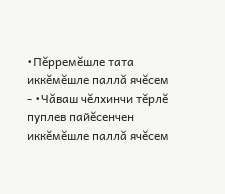•Пĕрремĕшле тата иккĕмĕшле паллă ячĕсем
- •Чăваш чĕлхинчи тĕрлĕ пуплев пайĕсенчен иккĕмĕшле паллă ячĕсем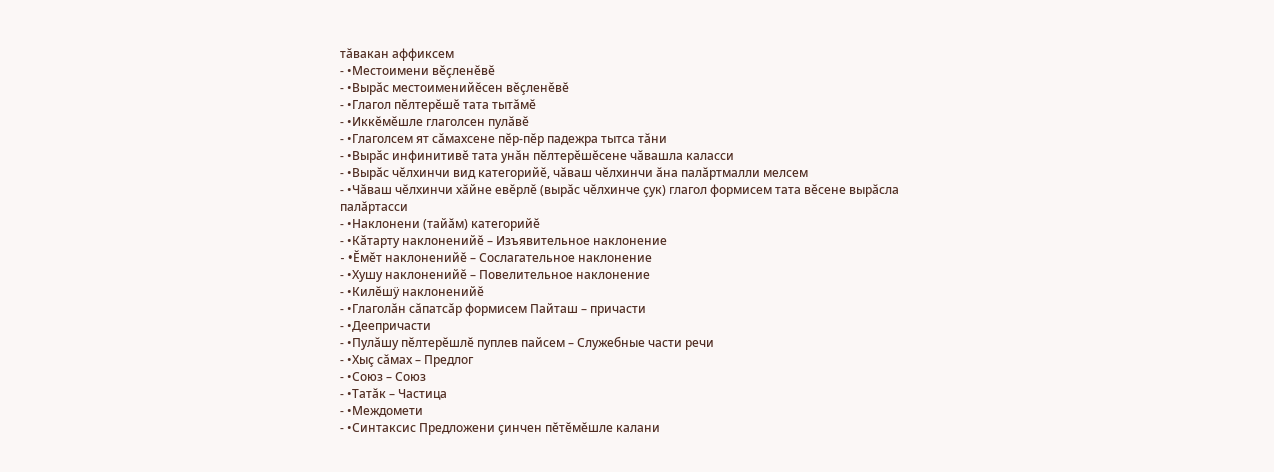тăвакан аффиксем
- •Местоимени вĕçленĕвĕ
- •Вырăс местоименийĕсен вĕçленĕвĕ
- •Глагол пĕлтерĕшĕ тата тытăмĕ
- •Иккĕмĕшле глаголсен пулăвĕ
- •Глаголсем ят сăмахсене пĕр-пĕр падежра тытса тăни
- •Вырăс инфинитивĕ тата унăн пĕлтерĕшĕсене чăвашла каласси
- •Вырăс чĕлхинчи вид категорийĕ, чăваш чĕлхинчи ăна палăртмалли мелсем
- •Чăваш чĕлхинчи хăйне евĕрлĕ (вырăс чĕлхинче çук) глагол формисем тата вĕсене вырăсла палăртасси
- •Наклонени (тайăм) категорийĕ
- •Кăтарту наклоненийĕ – Изъявительное наклонение
- •Ĕмĕт наклоненийĕ – Сослагательное наклонение
- •Хушу наклоненийĕ – Повелительное наклонение
- •Килĕшÿ наклоненийĕ
- •Глаголăн сăпатсăр формисем Пайташ – причасти
- •Деепричасти
- •Пулăшу пĕлтерĕшлĕ пуплев пайсем – Служебные части речи
- •Хыç сăмах – Предлог
- •Союз – Союз
- •Татăк – Частица
- •Междомети
- •Синтаксис Предложени çинчен пĕтĕмĕшле калани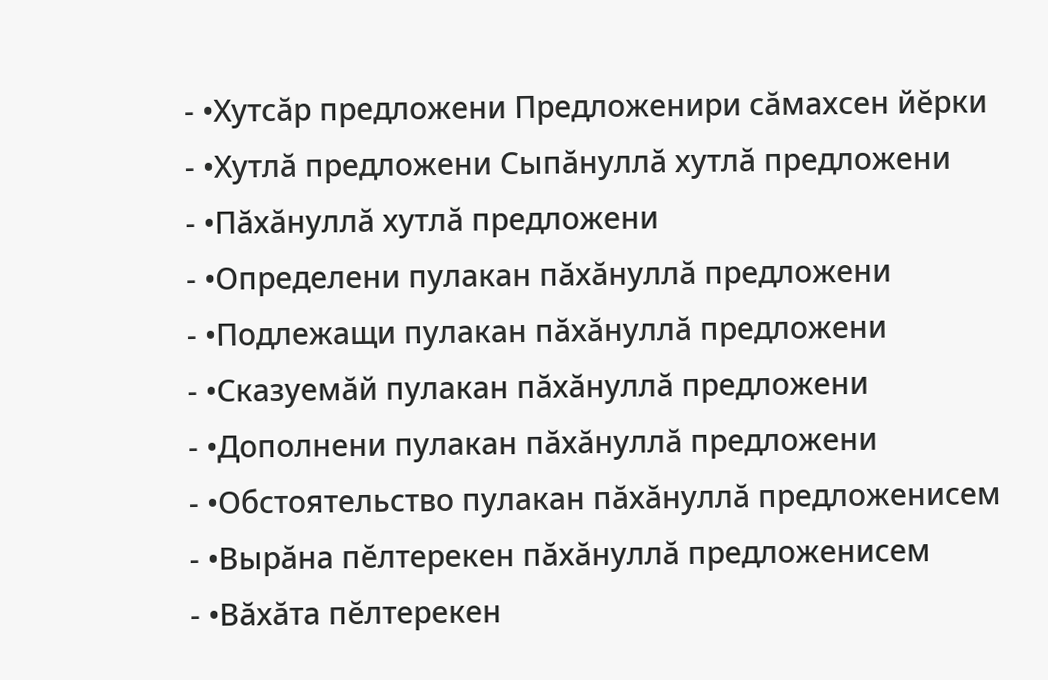- •Хутсăр предложени Предложенири сăмахсен йĕрки
- •Хутлă предложени Сыпăнуллă хутлă предложени
- •Пăхăнуллă хутлă предложени
- •Определени пулакан пăхăнуллă предложени
- •Подлежащи пулакан пăхăнуллă предложени
- •Сказуемăй пулакан пăхăнуллă предложени
- •Дополнени пулакан пăхăнуллă предложени
- •Обстоятельство пулакан пăхăнуллă предложенисем
- •Вырăна пĕлтерекен пăхăнуллă предложенисем
- •Вăхăта пĕлтерекен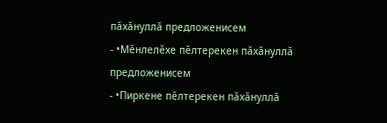пăхăнуллă предложенисем
- •Мĕнлелĕхе пĕлтерекен пăхăнуллă предложенисем
- •Пиркене пĕлтерекен пăхăнуллă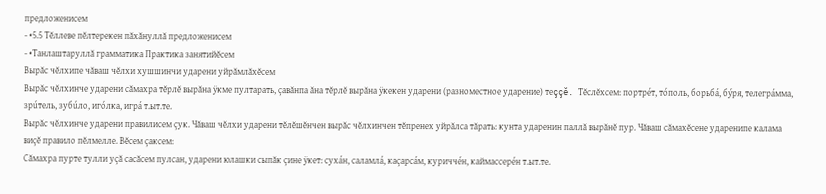предложенисем
- •5.5 Тĕллеве пĕлтерекен пăхăнуллă предложенисем
- •Танлаштаруллă грамматика Практика занятийĕсем
Вырăс чĕлхипе чăваш чĕлхи хушшинчи ударени уйрăмлăхĕсем
Вырăс чĕлхинче ударени сăмахра тĕрлĕ вырăна ÿкме пултарать, çавăнпа ăна тĕрлĕ вырăна ÿкекен ударени (разноместное ударение) теççĕ. Тĕслĕхсем: портрéт, тóполь, борьбá, бýря, телегрáмма, зрúтель, зубúло, игóлка, игрá т.ыт.те.
Вырăс чĕлхинче ударени правилисем çук. Чăваш чĕлхи ударени тĕлĕшĕнчен вырăс чĕлхинчен тĕпренех уйрăлса тăрать: кунта ударенин паллă вырăнĕ пур. Чăваш сăмахĕсене ударенипе калама виçĕ правило пĕлмелле. Вĕсем çаксем:
Сăмахра пурте тулли уçă сасăсем пулсан, ударени юлашки сыпăк çине ÿкет: сухáн, саламлá, каçарсáм, куриччéн, каймассерéн т.ыт.те.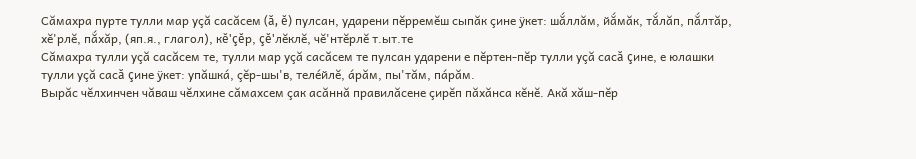Сăмахра пурте тулли мар уçă сасăсем (ă, ĕ) пулсан, ударени пĕрремĕш сыпăк çине ÿкет: шắллăм, йắмăк, тắлăп, пắлтăр, хĕ'рлĕ, пắхăр, (яп.я., глагол), кĕ'çĕр, çĕ'лĕклĕ, чĕ'нтĕрлĕ т.ыт.те
Сăмахра тулли уçă сасăсем те, тулли мар уçă сасăсем те пулсан ударени е пĕртен-пĕр тулли уçă сасă çине, е юлашки тулли уçă сасă çине ÿкет: упăшкá, çĕр-шы'в, телéйлĕ, áрăм, пы'тăм, пáрăм.
Вырăс чĕлхинчен чăваш чĕлхине сăмахсем çак асăннă правилăсене çирĕп пăхăнса кĕнĕ. Акă хăш-пĕр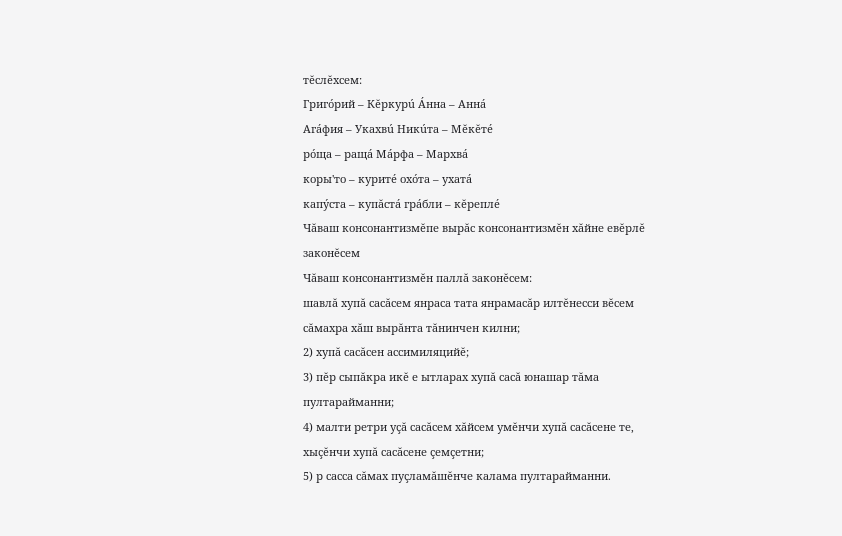тĕслĕхсем:
Григóрий – Кĕркурú Áнна – Аннá
Агáфия – Укахвú Никúта – Мĕкĕтé
рóща – ращá Мáрфа – Мархвá
коры'то – куритé охóта – ухатá
капýста – купăстá грáбли – кĕреплé
Чăваш консонантизмĕпе вырăс консонантизмĕн хăйне евĕрлĕ законĕсем
Чăваш консонантизмĕн паллă законĕсем:
шавлă хупă сасăсем янраса тата янрамасăр илтĕнесси вĕсем сăмахра хăш вырăнта тăнинчен килни;
2) хупă сасăсен ассимиляцийĕ;
3) пĕр сыпăкра икĕ е ытларах хупă сасă юнашар тăма пултарайманни;
4) малти ретри уçă сасăсем хăйсем умĕнчи хупă сасăсене те, хыçĕнчи хупă сасăсене çемçетни;
5) р сасса сăмах пуçламăшĕнче калама пултарайманни.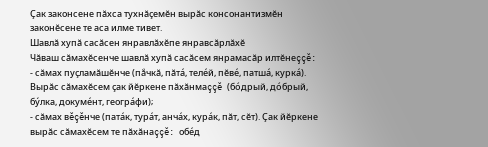Çак законсене пăхса тухнăçемĕн вырăс консонантизмĕн законĕсене те аса илме тивет.
Шавлă хупă сасăсен янравлăхĕпе янравсăрлăхĕ
Чăваш сăмахĕсенче шавлă хупă сасăсем янрамасăр илтĕнеççĕ:
- сăмах пуçламăшĕнче (пắчкă, пăтá, телéй, пĕвé, патшá, куркá). Вырăс сăмахĕсем çак йĕркене пăхăнмаççĕ (бóдрый, дóбрый, бýлка, докумéнт, геогрáфи);
- сăмах вĕçĕнче (патáк, турáт, анчáх, курáк, пăт, сĕт). Çак йĕркене вырăс сăмахĕсем те пăхăнаççĕ: обéд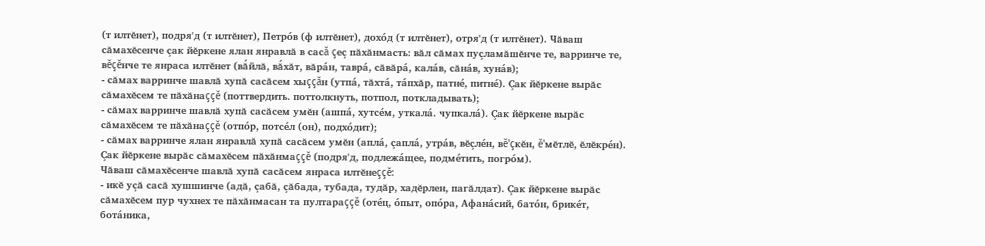(т илтĕнет), подря'д (т илтĕнет), Петрóв (ф илтĕнет), дохóд (т илтĕнет), отря'д (т илтĕнет). Чăваш сăмахĕсенче çак йĕркене ялан янравлă в сасă çеç пăхăнмасть: вăл сăмах пуçламăшĕнче те, варринче те, вĕçĕнче те янраса илтĕнет (вắйлă, вắхăт, вăрáн, таврá, сăвăрá, калáв, сăнáв, хунáв);
- сăмах варринче шавлă хупă сасăсем хыççăн (утпá, тăхтá, тáпхăр, патнé, питнé). Çак йĕркене вырăс сăмахĕсем те пăхăнаççĕ (поттвердить. поттолкнуть, потпол, поткладывать);
- сăмах варринче шавлă хупă сасăсем умĕн (ашпá, хутсéм, уткалá. чупкалá). Çак йĕркене вырăс сăмахĕсем те пăхăнаççĕ (отпóр, потсéл (он), подхóдит);
- сăмах варринче ялан янравлă хупă сасăсем умĕн (аплá, çаплá, утрáв, вĕçлéн, вĕ'çкĕн, ĕ'мĕтлĕ, ĕлĕкрéн). Çак йĕркене вырăс сăмахĕсем пăхăнмаççĕ (подря'д, подлежáщее, подмéтить, погрóм).
Чăваш сăмахĕсенче шавлă хупă сасăсем янраса илтĕнеççĕ:
- икĕ уçă сасă хушшинче (адă, çабă, çăбада, тубада, тудăр, хадĕрлен, пагăлдат). Çак йĕркене вырăс сăмахĕсем пур чухнех те пăхăнмасан та пултараççĕ (отéц, óпыт, опóра, Афанáсий, батóн, брикéт, ботáника,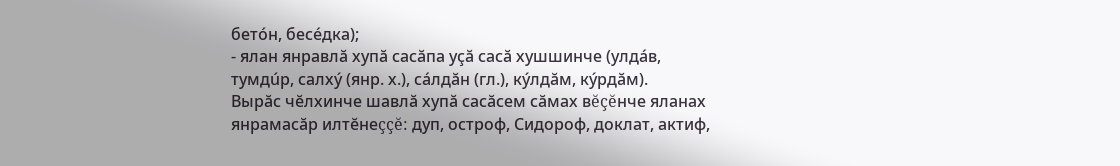бетóн, бесéдка);
- ялан янравлă хупă сасăпа уçă сасă хушшинче (улдáв, тумдúр, салхý (янр. х.), сáлдăн (гл.), кýлдăм, кýрдăм).
Вырăс чĕлхинче шавлă хупă сасăсем сăмах вĕçĕнче яланах янрамасăр илтĕнеççĕ: дуп, остроф, Сидороф, доклат, актиф,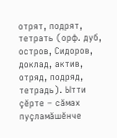отрят, подрят, тетрать (орф. дуб, остров, Сидоров, доклад, актив, отряд, подряд, тетрадь). Ытти çĕрте – сăмах пуçламăшĕнче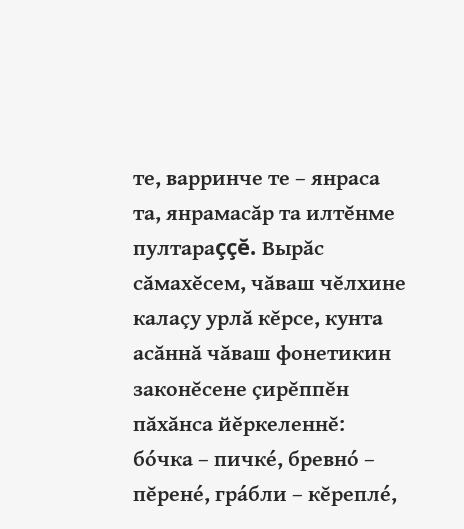те, варринче те – янраса та, янрамасăр та илтĕнме пултараççĕ. Вырăс сăмахĕсем, чăваш чĕлхине калаçу урлă кĕрсе, кунта асăннă чăваш фонетикин законĕсене çирĕппĕн пăхăнса йĕркеленнĕ: бóчка – пичкé, бревнó – пĕренé, грáбли – кĕреплé,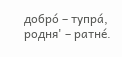добрó – тупрá, родня' – ратнé.